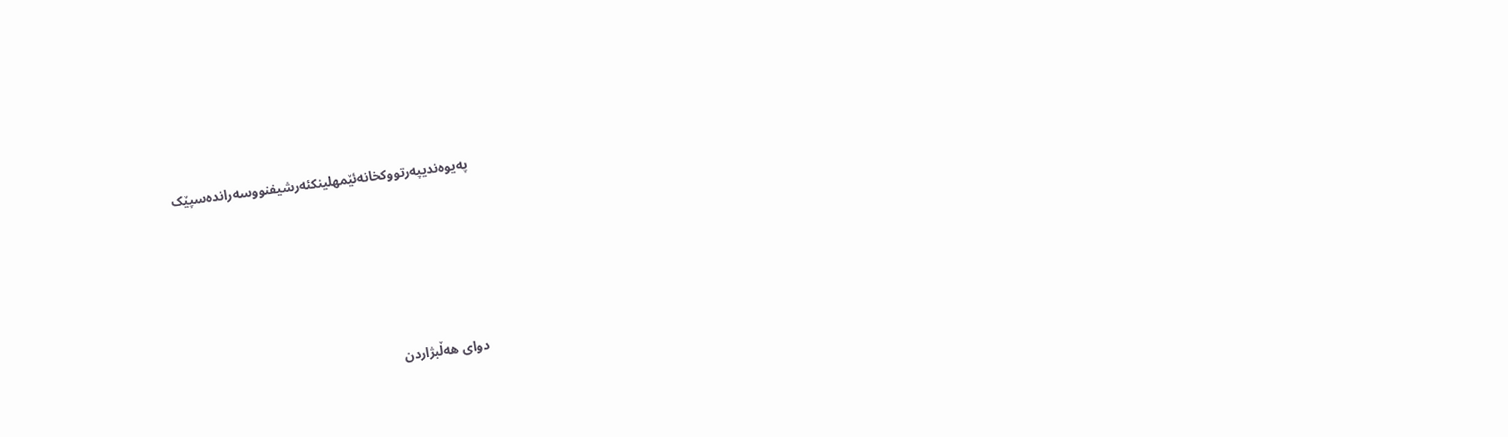په‌یوه‌ندیپه‌رتووکخانه‌ئێمهلینکئه‌رشیفنووسه‌رانده‌سپێک





دوای هه‌ڵبژاردن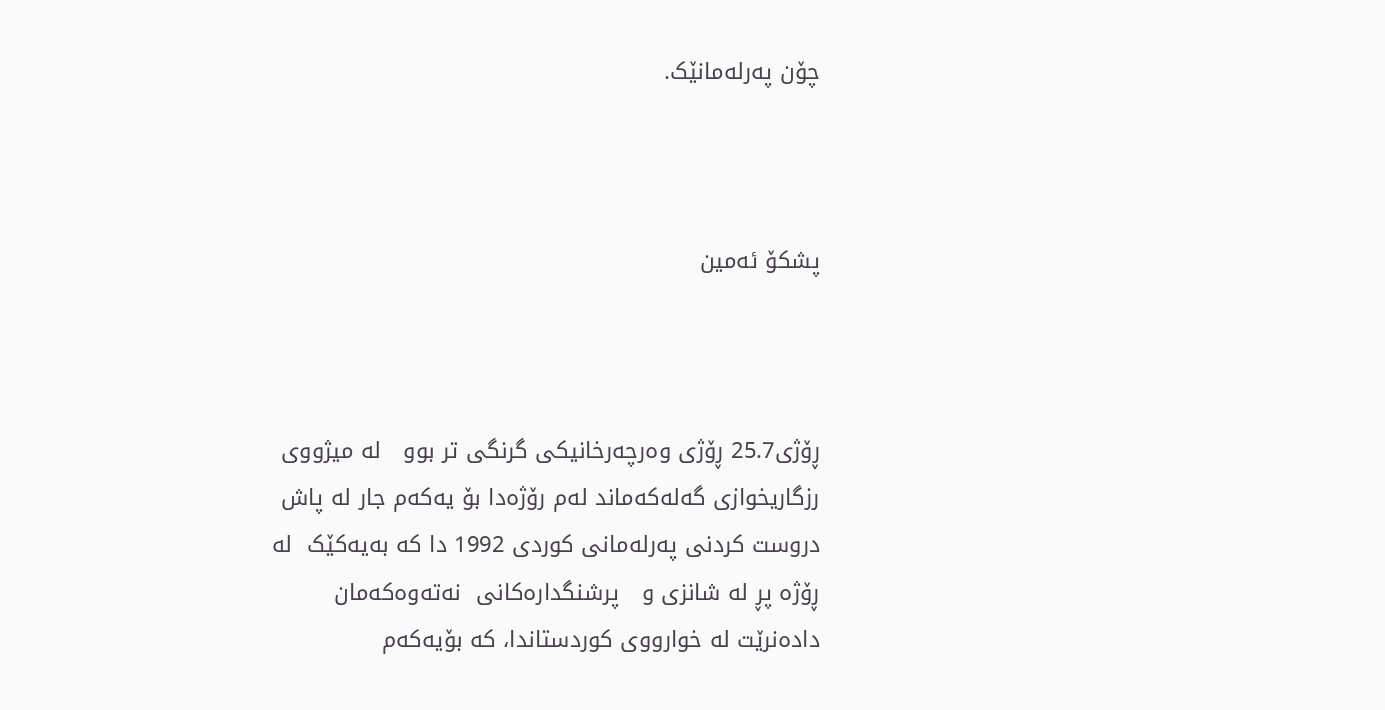چۆن په‌رله‌مانێک.



پشکۆ ئه‌مین



ڕۆژی25.7 ڕۆژی وه‌رچه‌رخانیکی گرنگی تر بوو   له‌ میژووی رزگاریخوازی گه‌له‌که‌ماند له‌م رۆژه‌دا بۆ یه‌که‌م جار له‌ پاش دروست کردنی په‌رله‌مانی کوردی 1992 دا که‌ به‌یه‌کێک  له‌ ڕۆژه‌ پڕ له‌ شانزی و   پرشنگداره‌کانی  نه‌ته‌وه‌که‌مان داده‌نرێت له‌ خوارووی کوردستاندا، که‌ بۆیه‌که‌م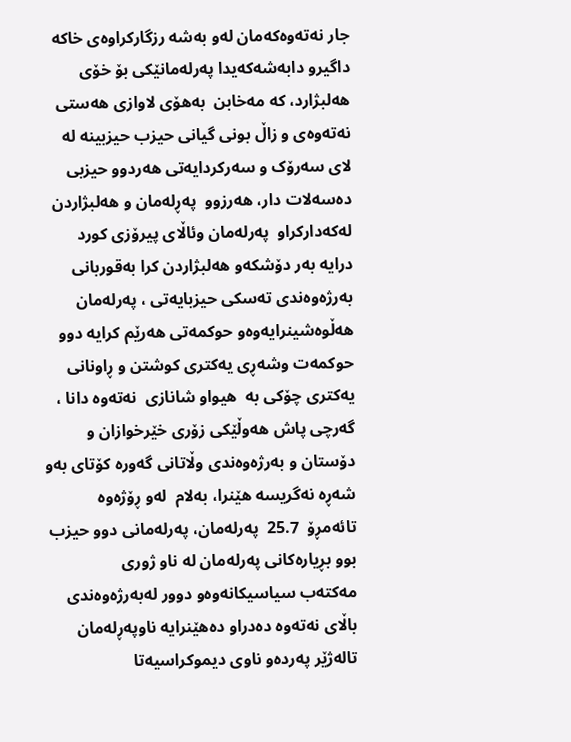جار نه‌ته‌وه‌که‌مان له‌و به‌شه‌ رزگارکراوه‌ی خاکه‌ داگیرو دابه‌شه‌که‌یدا په‌رله‌مانێکی بۆ خۆی هه‌لبژارد، که‌ مه‌خابن  به‌هۆی لاوازی هه‌ستی نه‌ته‌وه‌ی و زاڵ بونی گیانی حیزب حیزبینه‌ له‌ لای سه‌رۆک و سه‌رکردایه‌تی هه‌ردوو حیزبی ده‌سه‌لات دار، هه‌رزوو  په‌ڕله‌مان و هه‌لبژاردن له‌که‌دارکراو  په‌رله‌مان وئاڵای پیرۆزی کورد درایه‌ به‌ر دۆشکه‌و هه‌لبژاردن کرا به‌قوربانی به‌رژه‌وه‌ندی ته‌سکی حیزبایه‌تی ، په‌رله‌مان هه‌ڵوه‌شینرایه‌وه‌و حوکمه‌تی هه‌رێم کرایه‌ دوو حوکمه‌ت وشه‌ڕی یه‌کتری کوشتن و ڕاونانی یه‌کتری چۆکی به‌  هیواو شانازی  نه‌ته‌وه‌ دانا ، گه‌رچی پاش هه‌وڵێکی زۆری خێرخوازان و دۆستان و به‌رژه‌وه‌ندی وڵاتانی گه‌وره‌ کۆتای به‌و شه‌ڕه‌ نه‌گریسه‌ هێنرا، به‌لام  له‌و ڕۆژه‌وه‌  تائه‌مڕۆ  25.7  په‌رله‌مان، په‌رله‌مانی دوو حیزب بوو بڕیاره‌کانی په‌رله‌مان له‌ ناو ژوری مه‌کته‌ب ‌سیاسیکانه‌وه‌و دوور له‌به‌رژه‌وه‌ندی باڵای نه‌ته‌وه‌ ده‌دراو ده‌هێنرایه‌ ناوپه‌ڕله‌مان تاله‌ژێر په‌رده‌و ‌ناوی دیموکراسیه‌تا‌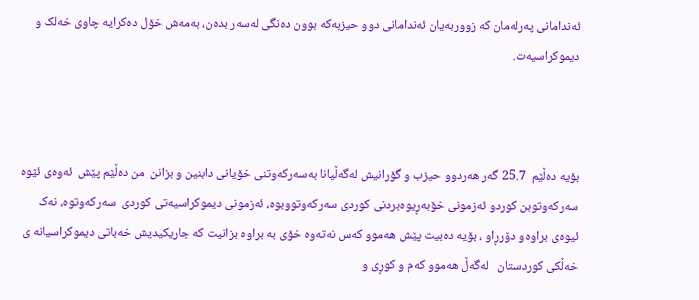ئه‌ندامانی په‌رله‌مان که‌ زووربه‌یان ئه‌ندامانی دوو حیزبه‌که ‌بوون ده‌نگی له‌سه‌ر بده‌ن، به‌مه‌ش خۆل ده‌کرایه‌ چاوی خه‌لک و دیموکراسیه‌ت.



بۆیه‌ ده‌ڵێم  25.7 گه‌ر هه‌ردوو حیزب و گۆرانیش له‌گه‌ڵیانا به‌سه‌رکه‌وتنی خۆیانی دابنین و بزانن  من ده‌ڵێم پێش  ئه‌وه‌ی ئێوه‌ سه‌رکه‌وتوبن کوردو ئه‌زمونی خۆبه‌ڕیوه‌بردنی کوردی سه‌رکه‌وتووبوه‌، ئه‌زمونی دیموکراسیه‌تی کوردی  سه‌رکه‌وتوه، نه‌ک ئیوه‌ی براوه‌و دۆرڕاو ، بۆیه‌ ده‌بیت پێش هه‌موو که‌س نه‌ته‌وه‌ خۆی به‌ براوه‌ بزانیت که‌ جاریکیدیش خه‌باتی دیموکراسیانه ی خه‌ڵکی کوردستان ‌  له‌گه‌ڵ هه‌موو که‌م و کوڕی و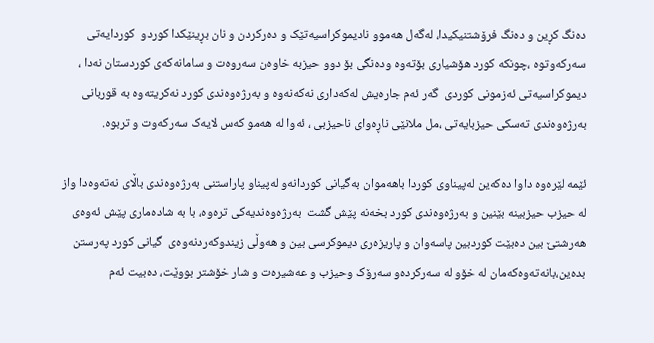ده‌نگ کڕین و ده‌نگ فرۆشتنیکیدا، له‌گه‌ل هه‌موو نادیموکراسیه‌تێک و ده‌رکردن و نان بڕینێکدا کوردو  کوردایه‌تی سه‌رکه‌وتوه‌ ،چونکه‌ کورد هۆشیاری بۆته‌وه‌ ‌وده‌نگی بۆ دوو حیزبه‌ خاوه‌ن سه‌روه‌ت و سامانه‌که‌ی کوردستان نه‌دا ،  دیموکراسیه‌تی ئه‌زمونی کوردی  گه‌ر ئه‌م جاره‌یش له‌که‌داری نه‌که‌نه‌وه و به‌رژه‌وه‌ندی کورد نه‌کریته‌وه‌ به‌ قوربانی‌  به‌رژه‌وه‌ندی ته‌سکی حیزبایه‌تی ،مل ملانێی ناڕه‌وای ناحیزبی ، ئه‌وا له‌ هه‌مو که‌س لایه‌ک سه‌رکه‌وت و تربوه.

ئێمه‌ لێره‌وه‌ داوا ده‌که‌ین له‌پیناوی کوردا باهه‌موان به‌گیانی کوردانه‌و له‌پیناو پاراستنی به‌رژه‌وه‌ندی باڵای نه‌ته‌وه‌دا واز له‌ حیزب حیزبینه‌ بێنین و به‌رژه‌وه‌ندی کورد بخه‌نه‌ پێش گشت  به‌رژه‌وه‌ندیه‌کی تره‌وه، با به ‌شاده‌ماری پێش ئه‌وه‌ی هه‌رشتێ بین ده‌بێت کوردبین پاسه‌وان و پاریزه‌ری دیموکرسی بین و هه‌وڵی زیندوکه‌ردنه‌وه‌ی  گیانی کورد په‌رستن بده‌ین،بانه‌ته‌وه‌که‌مان له‌ خۆو له ‌سه‌رکرده‌و سه‌رۆک وحیزب و عه‌شیره‌ت و شار خۆشتر بووێت، ده‌بیت ئه‌م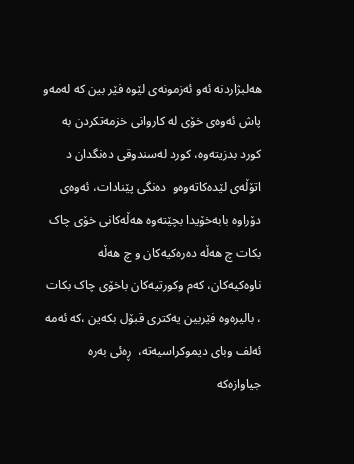هه‌لبژاردنه ‌ئه‌و ئه‌زمونه‌ی لێوه‌ فێر بین که‌ له‌مه‌و پاش ئه‌وه‌ی خۆی له‌ کاروانی خزمه‌تکردن به‌ کورد بدزیته‌وه‌، کورد له‌‌سندوقی ده‌نگدان د اتۆڵه‌ی لێده‌کاته‌وه‌و  ده‌نگی پێنادات، ئه‌وه‌ی دۆراوه‌ بابه‌خۆیدا بچێته‌وه‌ هه‌ڵه‌کانی خۆی چاک بکات چ هه‌ڵه‌ ده‌ره‌کیه‌کان و چ هه‌ڵه‌ ناوه‌کیه‌کان، که‌م وکورتیه‌کان باخۆی چاک بکات ، بالیره‌وه‌ فێربین یه‌کتری قبۆل بکه‌ین ،که‌ ئه‌مه‌ ئه‌لف وبای دیموکراسیه‌ته‌،  ڕه‌ئی به‌ره جیاوازه‌که‌‌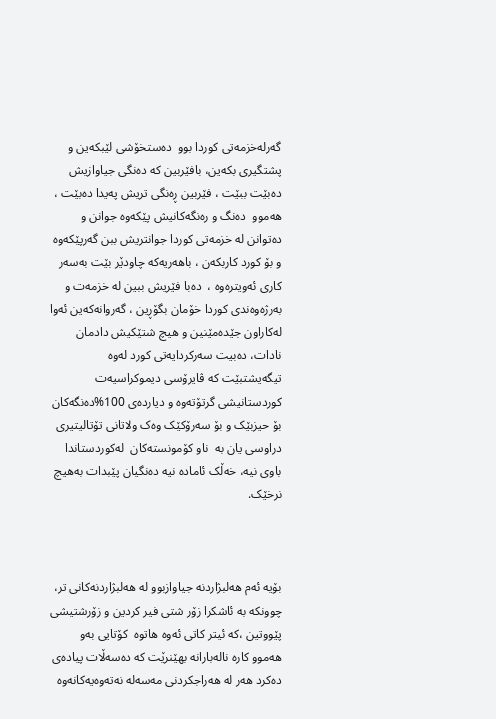گه‌رله‌خزمه‌تی کوردا بوو  ده‌ستخۆشی لێبکه‌ین و پشتگیری بکه‌ین، بافێربین که‌ ده‌نگی جیاوازیش ده‌بێت ببێت ، فێربین ڕه‌نگی تریش په‌یدا ده‌بێت ، هه‌موو  ده‌نگ و ره‌نگه‌کانیش پێکه‌وه‌ جوانن و ده‌توانن له‌ خزمه‌تی کوردا جوانتریش ببن گه‌رپێکه‌وه‌ و بۆ کورد کاربکه‌ن ، باهه‌ریه‌که‌ چاودێر بێت به‌سه‌ر کاری ئه‌ویتره‌وه‌ ،  ده‌با فێریش ببین له‌ خزمه‌ت و به‌رژه‌وه‌ندی کوردا خۆمان بگۆڕین ، گه‌روانه‌که‌ین ئه‌وا له‌کاراون جێده‌مێنین و هیچ شتێکیش دادمان نادات، ده‌بیت سه‌رکردایه‌تی کورد له‌وه‌ تیگه‌یشتبێت که‌ ڤایرۆسی دیموکراسیه‌ت کوردستانیشی گرتۆته‌وه‌ و دیارده‌ی 100%ده‌نگه‌کان بۆ حیزبێک و بۆ سه‌رۆکێک وه‌ک ولاتانی تۆتالیتیری دراوسی یان به‌  ناو کۆمونسته‌کان  له‌کوردستاندا  باوی نیه‌، خه‌ڵک ئاماده نیه‌ ده‌نگیان پێبدات به‌هیچ نرخێک.



بۆیه‌ ئه‌م هه‌لبژاردنه‌ جیاوازبوو له‌ هه‌لبژاردنه‌کانی تر، چوونکه‌ به‌ ئاشکرا زۆر شتی فیر کردین و زۆرشتیشی پێووتین ،که‌ ئیتر کاتی ئه‌وه‌ هاتوه‌  کۆتایی به‌و هه‌موو کاره‌ ناله‌بارانه‌ بهێنرێت که‌ ده‌سه‌ڵات پیاده‌ی ده‌کرد هه‌ر له‌ هه‌راجکردنی مه‌سه‌له‌ نه‌ته‌وه‌یه‌کانه‌وه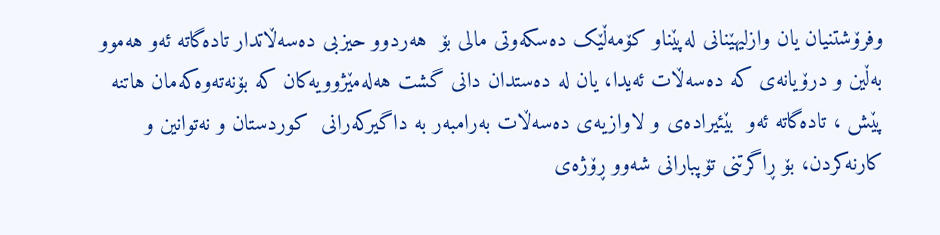و‌فرۆشتنیان یان وازلیهێنانی له‌پێناو کۆمه‌ڵێک ده‌سکه‌وتی مالی بۆ  هه‌ردوو حیزبی ده‌سه‌ڵاتدار تاده‌گاته‌ ئه‌و هه‌موو به‌ڵین و درۆیانه‌ی که‌ ده‌سه‌ڵات ئه‌یدا، یان له‌ ده‌ستدان دانی گشت هه‌له‌مێژوویه‌کان که‌ بۆنه‌ته‌وه‌که‌مان هاتنه‌ پێش ، تاده‌گاته ‌ئه‌و  بێئیراده‌ی و لاوازیه‌ی ده‌سه‌ڵات به‌رامبه‌ر به‌ داگیرکه‌رانی  کوردستان و نه‌توانین و کارنه‌کردن، بۆ ڕاگرتنی تۆپبارانی شه‌وو ڕۆژه‌ی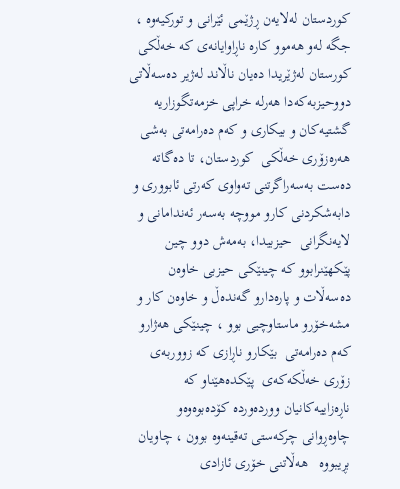کوردستان له‌لایه‌ن ڕژێمی ئێرانی و تورکیه‌وه‌ ، جگه‌ له‌و هه‌موو کاره‌ ناڕاوایا‌نه‌ی که‌ خه‌ڵکی کورستان له‌ژێریدا ده‌یان ناڵاند له‌ژیر ده‌سه‌ڵاتی دووحیزبه‌که‌دا هه‌رله‌ خراپی خزمه‌تگوزاریه‌ گشتیه‌کان و بیکاری و که‌م ده‌رامه‌تی به‌شی هه‌ره‌زۆری خه‌ڵکی  کوردستان، تا ده‌گاته‌ ده‌ست به‌سه‌راگرتنی ته‌واوی که‌رتی ئابووری و دابه‌شکردنی کارو مووچه‌ به‌سه‌ر ئه‌ندامانی و لایه‌نگرانی  حیزبیدا، به‌مه‌ش دوو چین پێکهێنرابوو که‌ چینێکی حیزبی خاوه‌ن ده‌سه‌ڵات و پاره‌دارو گه‌نده‌ڵ و خاوه‌ن کار و مشه‌خۆرو ماستاوچیی بوو ، ‌چینێکی هه‌ژارو که‌م ده‌رامه‌تی  بێکارو ناڕازی ‌که‌ زووربه‌ی زۆری خه‌ڵکه‌که‌ی  پێکده‌هێناو که‌ ناڕه‌زاییه‌کانیان وورده‌ورده ‌کۆده‌بوه‌وه‌و  چاوه‌ڕوانی چرکه‌ستی ته‌قینه‌وه‌ بوون ، چاویان بڕیبووه‌   هه‌ڵاتنی خۆری ئازادی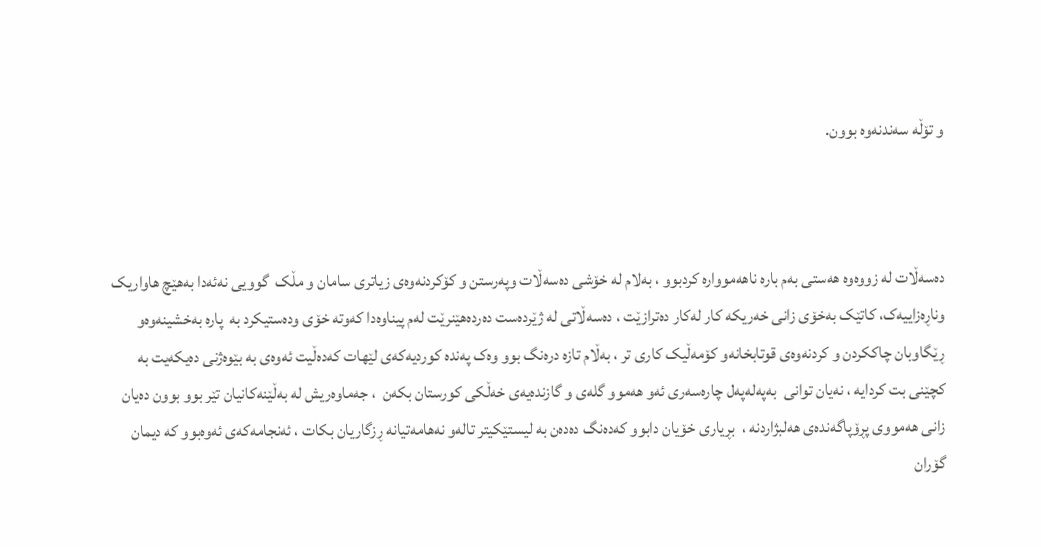و تۆڵه سه‌ندنه‌وه‌ بوون.



ده‌سه‌ڵات له‌ زووه‌وه‌ هه‌ستی به‌م باره‌ ناهه‌موواره‌ کردبوو ، به‌لام له‌ خۆشی ده‌سه‌ڵات وپه‌رستن و کۆکردنه‌وه‌ی زیاتری سامان و مڵک  گوویی نه‌ئه‌دا به‌هێچ هاواریک وناڕه‌زاییه‌ک، کاتێک به‌خۆی زانی خه‌ریکه‌ کار له‌کار ده‌ترازێت ، ده‌سه‌ڵاتی له ژێر‌ده‌ست ده‌رده‌هێنرێت له‌م پیناوه‌دا که‌وته‌ خۆی وده‌ستیکرد به‌  پاره‌ به‌خشینه‌وه‌و ڕێگاوبان چاککردن و کردنه‌وه‌ی قوتابخانه‌و کۆمه‌ڵیک کاری تر ، به‌ڵام تازه‌ دره‌نگ بوو وه‌ک په‌نده‌ کوردیه‌که‌ی لێهات که‌ده‌ڵیت ئه‌وه‌ی به‌ بێوه‌ژنی ده‌یکه‌یت به‌ كچێنی بت کردایه ،‌ نه‌یان توانی  به‌په‌له‌په‌ل چاره‌سه‌ری ئه‌و هه‌موو گله‌ی و گازنده‌یه‌ی خه‌ڵکی کورستان بکه‌ن  ، جه‌ماوه‌ریش له‌ به‌ڵێنه‌کانیان تێر بوو بوون ده‌یان زانی هه‌مووی پڕۆپاگه‌نده‌ی هه‌لبژاردنه‌ ،  بڕیاری خۆیان دابوو که‌ده‌نگ ده‌ده‌ن به‌‌ لیستێکیتر تاله‌و نه‌هامه‌تیانه‌ ڕزگاریان بکات ، ئه‌نجامه‌که‌ی ئه‌وه‌بوو که‌ دیمان گۆران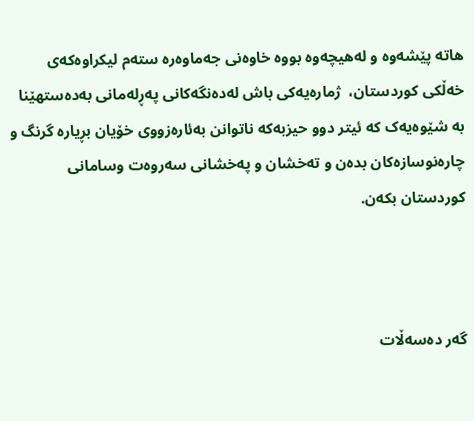هاته‌ پێشه‌وه‌ و له‌هیچه‌وه‌ بووه‌ خاوه‌نی جه‌ماوه‌ره‌ سته‌م لیکراوه‌که‌ی خه‌ڵکی کوردستان،  ژماره‌یه‌کی باش له‌ده‌نگه‌کانی په‌ڕله‌مانی به‌ده‌ستهێنا به شێوه‌یه‌ک ‌که ‌ئیتر دوو حیزبه‌که‌ ناتوانن به‌ئاره‌زووی خۆیان بڕیاره‌ ‌گرنگ و چاره‌نوسازه‌کان بده‌ن و ته‌خشان و په‌خشانی سه‌روه‌ت وسامانی کوردستان بکه‌ن.



گه‌ر ده‌سه‌ڵات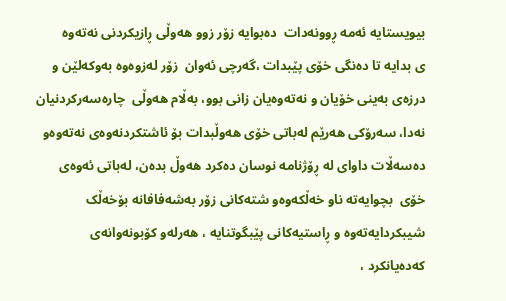بیویستایه‌ ئه‌مه‌ ڕوونه‌دات  ده‌بوایه‌ زۆر زوو هه‌وڵی ڕازیکردنی نه‌ته‌وه ی ‌بدایه‌ تا ده‌نگی خۆی پێبدات ،گه‌رچی ئه‌وان  زۆر له‌زوه‌وه ‌به‌وکه‌لێن و درزه‌ی به‌ینی خۆیان و نه‌ته‌وه‌یان زانی بوو، به‌ڵام هه‌وڵی ‌ چاره‌سه‌رکردنیان نه‌دا، سه‌رۆکی هه‌رێم له‌باتی خۆی هه‌وڵبدات بۆ ئاشتکردنه‌وه‌ی نه‌ته‌وه‌و ده‌سه‌ڵات داوای له‌ ڕۆژنامه‌ نوسان ده‌کرد هه‌وڵ بده‌ن، له‌باتی ئه‌وه‌ی خۆی  بچوایه‌ته‌ ناو خه‌ڵکه‌وه‌و شته‌کانی زۆر به‌شه‌فافانه‌ بۆخه‌ڵک شیبکردایه‌ته‌وه و ‌ڕاستیه‌کانی پێبگوتنایه‌ ، هه‌رله‌و کۆبونه‌وانه‌ی که‌ده‌یانکرد ،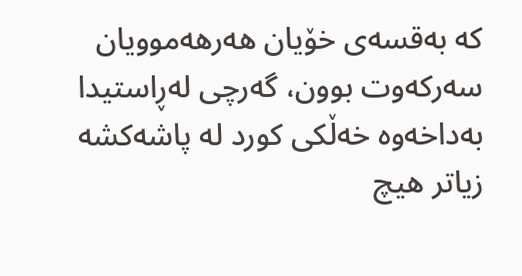که‌ به‌قسه‌ی خۆیان هه‌رهه‌موویان سه‌رکه‌وت بوون، گه‌رچی له‌ڕاستیدا به‌داخه‌وه‌ خه‌ڵکی کورد له‌ پاشه‌کشه‌ زیاتر هیچ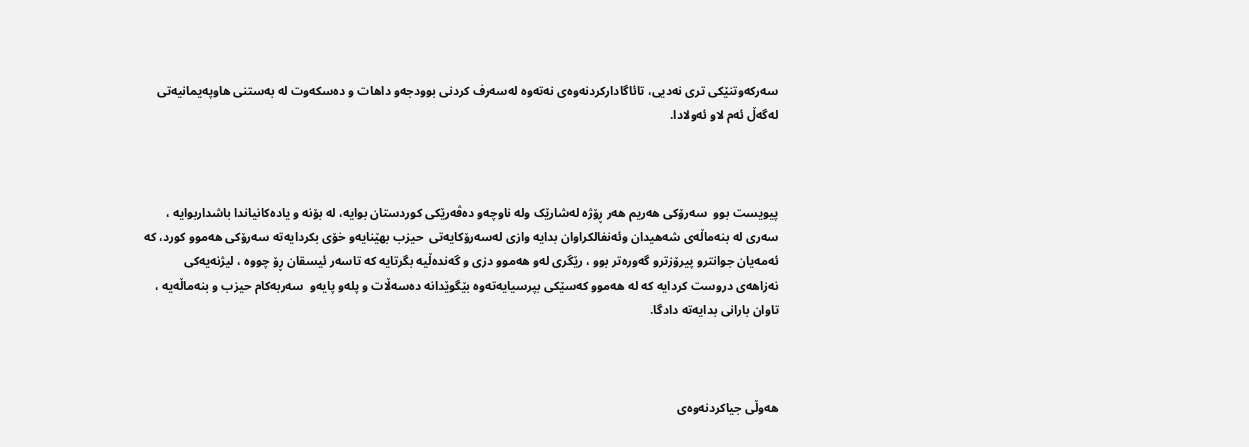سه‌رکه‌وتنێکی تری نه‌دیی، تائاگادارکردنه‌وه‌ی نه‌ته‌وه‌ له‌سه‌رف کردنی بوودجه‌و داهات و ده‌سکه‌وت له به‌ستنی هاوپه‌یمانیه‌تی‌  له‌گه‌ڵ ئه‌م لاو ئه‌ولادا.



پیویست بوو  سه‌رۆکی هه‌ریم‌ هه‌ر ڕۆژه‌ له‌شارێک وله‌ ناوچه‌و ده‌ڤه‌رێکی کوردستان بوایه‌، له‌ بۆنه‌ و یاده‌کانیاندا باشداربوایه‌ ، سه‌ری له بنه‌ماڵه‌ی ‌شه‌هیدان وئه‌نفالکراوان بدایه‌ وازی له‌سه‌رۆکایه‌تی  حیزب بهێنایه‌و خۆی بکردایه‌ته‌ سه‌رۆکی هه‌موو کورد، که‌ ئه‌مه‌یان جوانترو پیرۆزترو گه‌وره‌تر بوو ، رێگری له‌و هه‌موو دزی و گه‌نده‌ڵیه‌ بگرتایه ‌که‌ تاسه‌ر ئیسقان ڕۆ چووه‌ ، لیژنه‌یه‌کی نه‌زاهه‌ی دروست کردایه‌ که‌ له‌ هه‌موو که‌سێکی بپرسیایه‌ته‌وه‌ بێگوێدانه ‌ده‌سه‌ڵات و پله‌و پایه‌و  سه‌ربه‌کام حیزب و بنه‌ماڵه‌یه‌ ‌، تاوان بارانی بدایه‌ته‌ دادگا.



هه‌وڵی جیاکردنه‌وه‌ی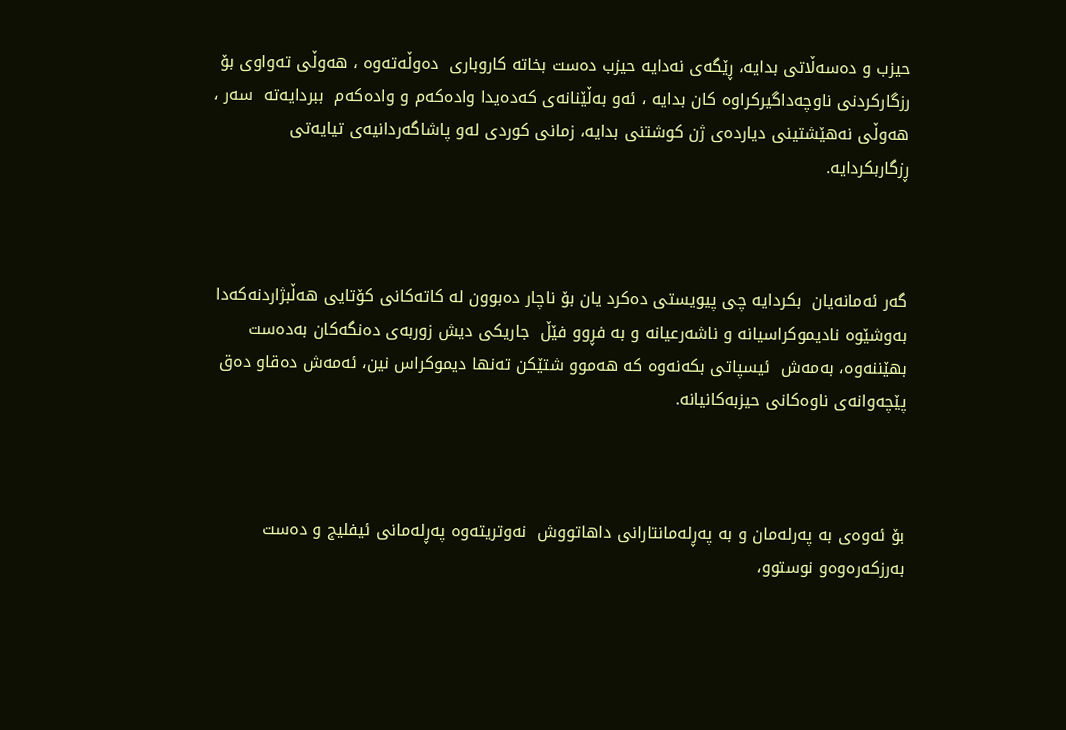حیزب و ده‌سه‌ڵاتی بدایه‌، ڕێگه‌ی نه‌دایه‌ حیزب ده‌ست بخاته‌ کاروباری  ده‌وڵه‌ته‌وه‌ ، هه‌وڵی ته‌واوی بۆ رزگارکردنی ناوچه‌داگیرکراوه‌ کان بدایه‌ ، ئه‌و به‌ڵێنانه‌ی که‌ده‌یدا واده‌که‌م و واده‌که‌م  ببردایه‌ته‌  سه‌ر ، هه‌وڵی نه‌هێشتینی دیارده‌ی ژن کوشتنی بدایه‌، زمانی کوردی له‌و پاشاگه‌ردانیه‌ی تیایه‌تی ڕزگاربکردایه‌.



گه‌ر ئه‌مانه‌یان  بکردایه‌ چی پیویستی ‌ده‌کرد یان بۆ ناچار ‌ده‌بوون له‌ کاته‌کانی کۆتایی هه‌ڵبژاردنه‌که‌دا به‌وشێوه‌ نادیموکراسیانه ‌و ناشه‌رعیانه‌ و به‌ فڕوو فێڵ  جاریکی دیش زوربه‌ی ده‌نگه‌کان به‌ده‌ست بهێننه‌وه‌، به‌مه‌ش  ئیسپاتی بکه‌نه‌وه‌ که‌ هه‌موو شتێکن ته‌نها دیموکراس نین، ئه‌مه‌ش ده‌قاو ده‌ق  پێچه‌وانه‌ی ناوه‌کانی حیزبه‌کانیانه.



بۆ ئه‌وه‌ی به‌ په‌رله‌مان و به‌ په‌ڕله‌مانتارانی داهاتووش  نه‌وتریته‌وه‌ په‌ڕله‌مانی ئیفلیج و ده‌ست به‌رزکه‌ره‌وه‌و نوستوو،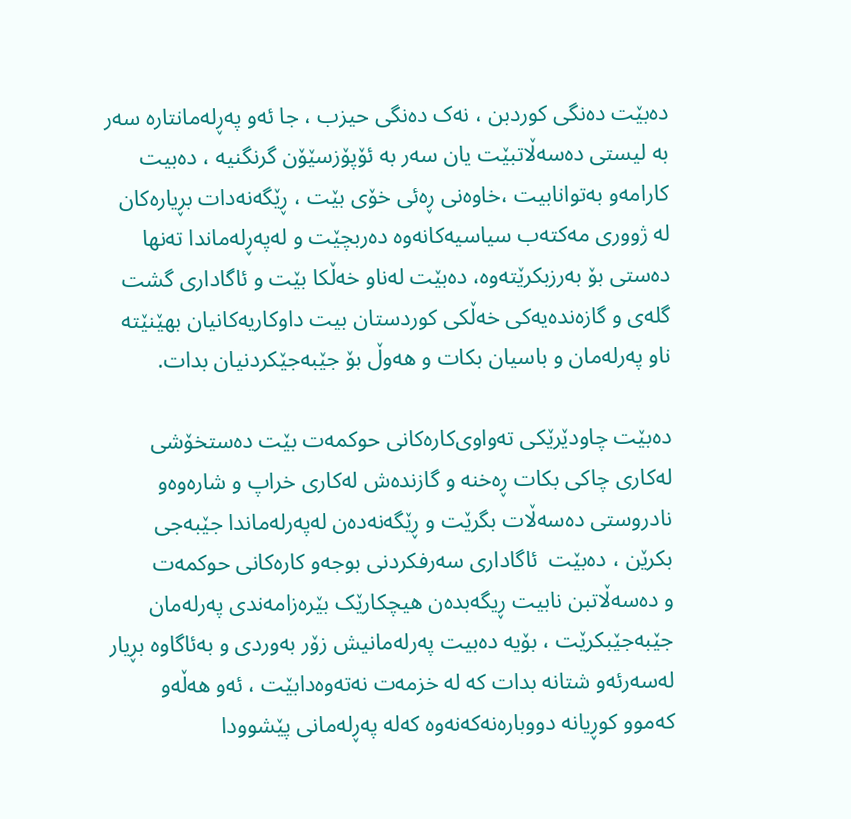ده‌بێت ده‌نگی کوردبن ، نه‌ک ده‌نگی حیزب ، جا ئه‌و په‌ڕله‌مانتاره‌ سه‌ر به لیستی ده‌سه‌ڵاتبێت یان سه‌ر به‌ ئۆپۆزسێۆن گرنگنیه‌ ، ده‌بیت کارامه‌و به‌توانابیت ،خاوه‌نی ڕه‌ئی خۆی بێت ، ڕێگه‌نه‌دات بڕیاره‌کان له‌ ژووری مه‌کته‌ب سیاسیه‌کانه‌وه‌ ده‌ربچێت و له‌په‌ڕله‌ماندا ته‌نها ده‌ستی بۆ به‌رزبکرێته‌وه‌، ده‌بێت له‌ناو خه‌ڵکا بێت و ئاگاداری گشت گله‌ی و گازه‌نده‌یه‌کی خه‌ڵکی کوردستان بیت داوکاریه‌کانیان بهێنێته‌ ناو په‌رله‌مان و باسیان بکات و هه‌‌وڵ بۆ جێبه‌جێکردنیان بدات.

ده‌بێت چاودێرێکی ته‌واوی‌کاره‌کانی حوکمه‌ت بێت ده‌ستخۆشی له‌کاری چاکی بکات ڕه‌خنه ‌و گازنده‌ش له‌کاری خراپ و شاره‌وه‌و نادروستی ده‌سه‌ڵات بگرێت و ڕێگه‌نه‌ده‌ن له‌په‌رله‌ماندا جێبه‌جی بکرێن ، ده‌بێت  ئاگاداری سه‌رفکردنی بوجه‌و کاره‌کانی حوکمه‌ت و ‌ده‌سه‌ڵاتبن نابیت ڕیگه‌بده‌ن هیچکارێک بێره‌زامه‌ندی په‌رله‌مان جێبه‌جێبکرێت ، بۆیه‌ ده‌بیت په‌رله‌مانیش زۆر به‌وردی و به‌ئاگاوه‌ بڕیار له‌سه‌رئه‌و شتانه‌ بدات که‌ له‌ خزمه‌ت نه‌ته‌وه‌دابێت ، ئه‌و هه‌ڵه‌و که‌موو کوڕیانه‌ دووباره‌نه‌که‌نه‌وه‌ که‌له‌ په‌ڕله‌مانی پێشوودا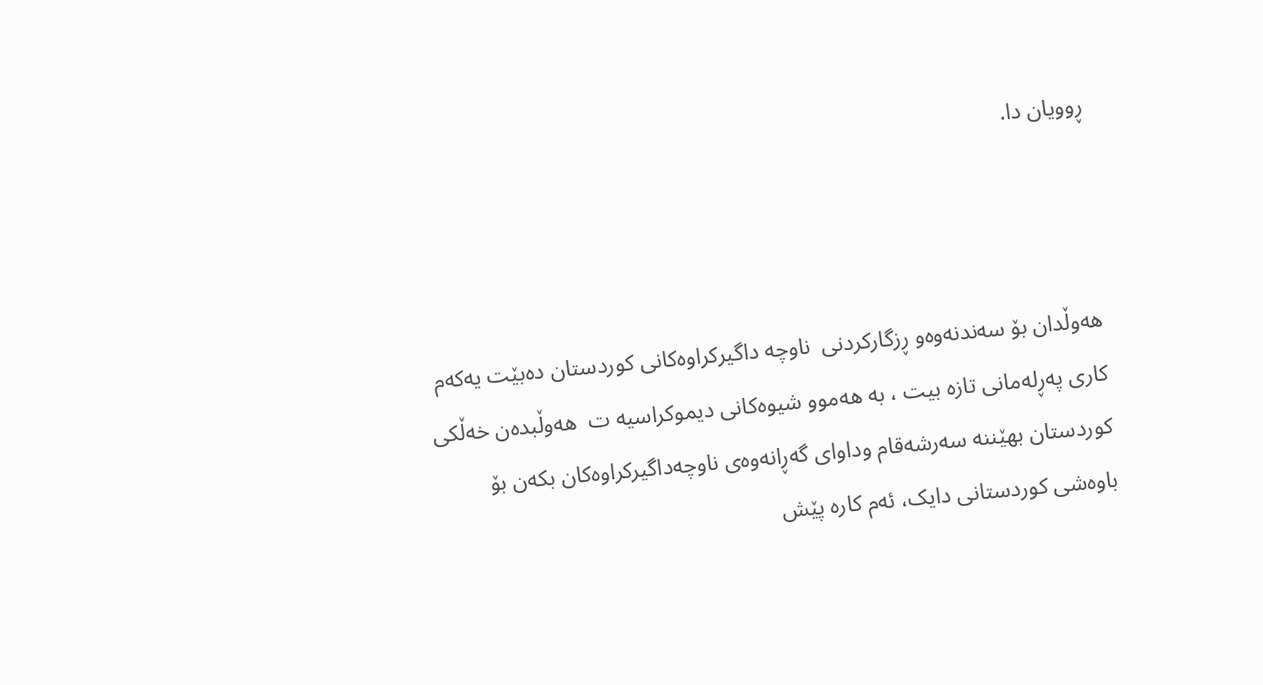ڕوویان دا.



هه‌وڵدان بۆ سه‌ندنه‌وه‌و ڕزگارکردنی  ناوچه‌ داگیرکراوه‌کانی کوردستان ده‌بێت یه‌که‌م کاری په‌ڕله‌مانی تازه‌ بیت ، به ‌هه‌موو ‌شیوه‌کانی دیموکراسیه ت ‌ هه‌وڵبده‌ن خه‌ڵکی کوردستان بهێننه‌ سه‌رشه‌قام وداوای گه‌ڕانه‌وه‌ی ناوچه‌داگیرکراوه‌کان بکه‌ن بۆ باوه‌شی کوردستانی دایک، ئه‌م کاره‌ پێش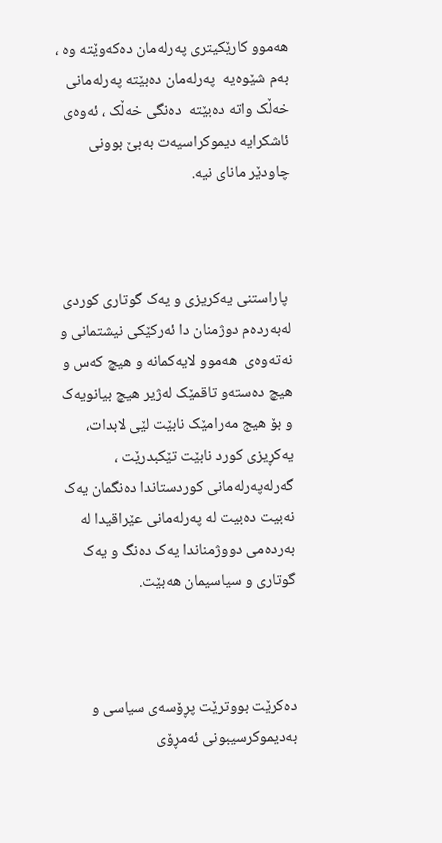هه‌موو کارێکیتری په‌رله‌مان ده‌که‌وێته‌ وه‌ ، به‌م شێوه‌یه‌  په‌رله‌مان ده‌بێته‌ په‌رله‌مانی خه‌ڵک واته ده‌بێته‌‌  ده‌نگی خه‌ڵک ، ئه‌وه‌ی ئاشکرایه‌ دیموکراسیه‌ت به‌بێ بوونی چاودێر مانای نیه‌.



 پاراستنی یه‌کریزی و یه‌ک گوتاری کوردی له‌به‌رده‌م دوژمنان دا ئه‌رکێکی نیشتمانی و نه‌ته‌وه‌ی  هه‌موو لایه‌کمانه و هیچ که‌س و هیچ ده‌سته‌و تاقمێک له‌ژیر هیچ بیانویه‌ک و بۆ هیج مه‌رامێک نابێت لێی لابدات، یه‌کڕیزی کورد نابێت تێکبدرێت ، گه‌رله‌په‌رله‌مانی کوردستاندا ده‌نگمان یه‌ک نه‌بیت ده‌بیت له‌ په‌رله‌مانی عێراقیدا له‌ به‌رده‌می دووژمناندا یه‌ک ده‌نگ و یه‌ک گوتاری و سیاسیمان هه‌بێت.



ده‌کرێت بووترێت پڕۆسه‌ی سیاسی و به‌دیموکرسیبونی ‌ئه‌مڕۆی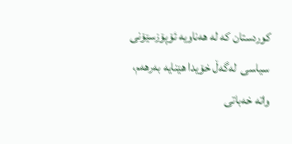کوردستان که‌ له‌ هه‌ناویه‌ ئۆپۆزسێۆنی سیاسی  له‌گه‌ڵ خۆیدا هێنایه‌ به‌رهه‌م، واته‌ خه‌باتی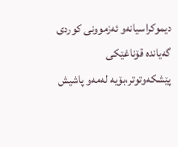دیموکراسیانه‌و ئه‌زموونی کوردی گه‌یانده‌ قۆناغێکی پێشکه‌وتوتر،بۆیه‌ له‌مه‌و پاشیش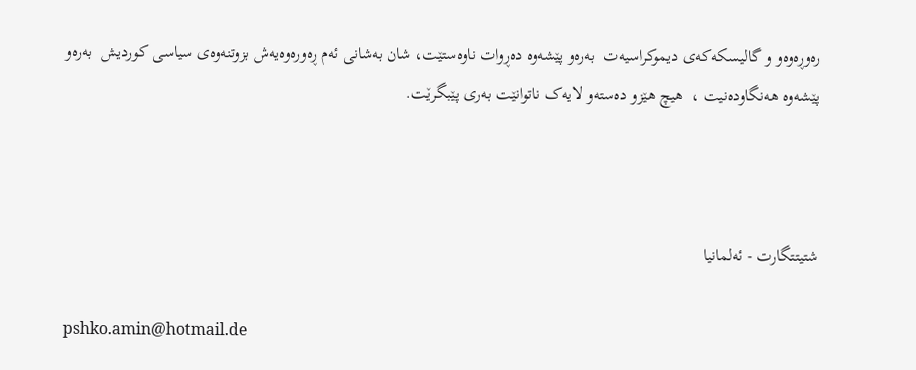ره‌وڕه‌وه‌و و گالیسکه‌که‌ی دیموکراسیه‌ت  به‌ره‌و پێشه‌وه‌ ده‌ڕوات ناوه‌ستێت، شان به‌شانی ئه‌م ڕه‌وره‌وه‌یه‌ش بزوتنه‌وه‌ی سیاسی کوردیش  به‌ره‌و پێشه‌وه‌ هه‌نگاوده‌نیت ،  هیچ هێزو ده‌سته‌و لایه‌ک ناتوانێت به‌ری پێبگرێت.



شتیتتگارت - ئه‌لمانیا

pshko.amin@hotmail.de